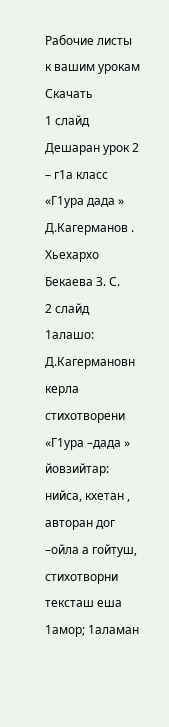Рабочие листы
к вашим урокам
Скачать
1 слайд
Дешаран урок 2 – г1а класс
«Г1ура дада » Д.Кагерманов .
Хьехархо Бекаева З. С.
2 слайд
1алашо:
Д.Кагермановн керла стихотворени «Г1ура –дада » йовзийтар: нийса, кхетан , авторан дог –ойла а гойтуш, стихотворни тексташ еша 1амор; 1аламан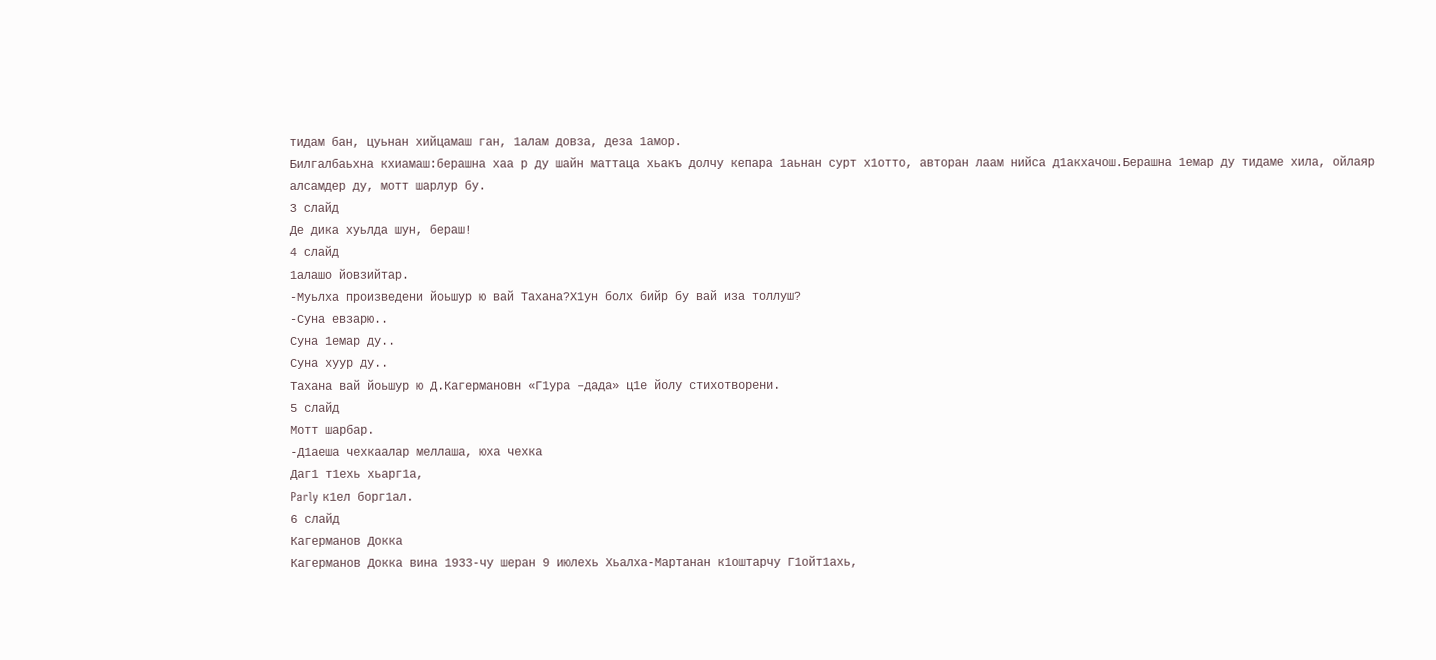тидам бан, цуьнан хийцамаш ган, 1алам довза, деза 1амор.
Билгалбаьхна кхиамаш:берашна хаа р ду шайн маттаца хьакъ долчу кепара 1аьнан сурт х1отто, авторан лаам нийса д1акхачош.Берашна 1емар ду тидаме хила, ойлаяр алсамдер ду, мотт шарлур бу.
3 слайд
Де дика хуьлда шун, бераш!
4 слайд
1алашо йовзийтар.
-Муьлха произведени йоьшур ю вай Тахана?Х1ун болх бийр бу вай иза толлуш?
-Суна евзарю..
Суна 1емар ду..
Суна хуур ду..
Тахана вай йоьшур ю Д.Кагермановн «Г1ура –дада» ц1е йолу стихотворени.
5 слайд
Мотт шарбар.
-Д1аеша чехкаалар меллаша, юха чехка
Даг1 т1ехь хьарг1а,
Parly к1ел борг1ал.
6 слайд
Кагерманов Докка
Кагерманов Докка вина 1933-чу шеран 9 июлехь Хьалха-Мартанан к1оштарчу Г1ойт1ахь,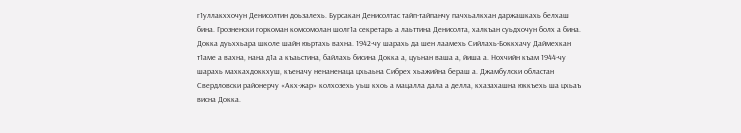г1уллакххочун Денисолтин доьзалехь. Бурсакан Денисолтас тайп-тайпанчу пачхьалкхан даржашкахь белхаш бина. Грозненски горкоман комсомолан шолг1а секретарь а лаьттина Денисолта, халкъан суьдхочун болх а бина.
Докка дуьххьара школе шайн юьртахь вахна. 1942-чу шарахь да шен лаамехь Сийлахь-Боккхачу Даймехкан т1аме а вахна, нана д1а а къаьстина, байлахь бисина Докка а, цуьнан ваша а, йиша а. Нохчийн къам 1944-чу шарахь махкахдоккхуш, къеначу ненаненаца цхьаьна Сибрех хьажийна бераш а. Джамбулски областан Свердловски районерчу «Акх-жар» колхозехь уьш кхоь а мацалла дала а делла, кхазахашна юккъехь ша цхьаъ висна Докка.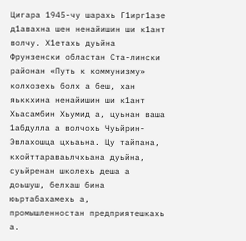Цигара 1945-чу шарахь Г1ирг1азе д1авахна шен ненайишин ши к1ант волчу. Х1етахь дуьйна Фрунзенски областан Ста-лински районан «Путь к коммунизму» колхозехь болх а беш, хан яьккхина ненайишин ши к1ант Хьасамбин Хьумид а, цуьнан ваша 1абдулла а волчохь Чуьйрин-Эвлахошца цхьаьна. Цу тайпана, кхойттараваьлчхьана дуьйна, суьйренан школехь деша а доьшуш, белхаш бина юьртабахамехь а, промышленностан предприятешкахь а.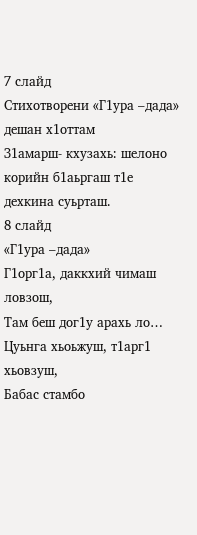7 слайд
Стихотворени «Г1ура –дада»
дешан х1оттам
З1амарш- кхузахь: шелоно корийн б1аьргаш т1е дехкина суьрташ.
8 слайд
«Г1ура –дада»
Г1орг1а, даккхий чимаш ловзош,
Там беш дог1у арахь ло…
Цуьнга хьоьжуш, т1арг1 хьовзуш,
Бабас стамбо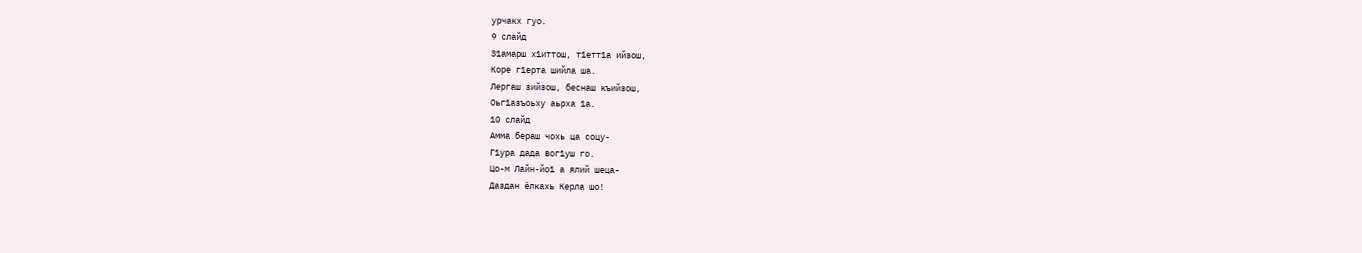урчакх гуо.
9 слайд
З1амарш х1иттош, т1етт1а ийзош,
Коре г1ерта шийла ша.
Лергаш зийзош, беснаш къийзош,
Оьг1азъоьху аьрха 1а.
10 слайд
Амма бераш чохь ца соцу-
Г1ура дада вог1уш го.
Цо-м Лайн-йо1 а ялий шеца-
Даздан ёлкахь Керла шо!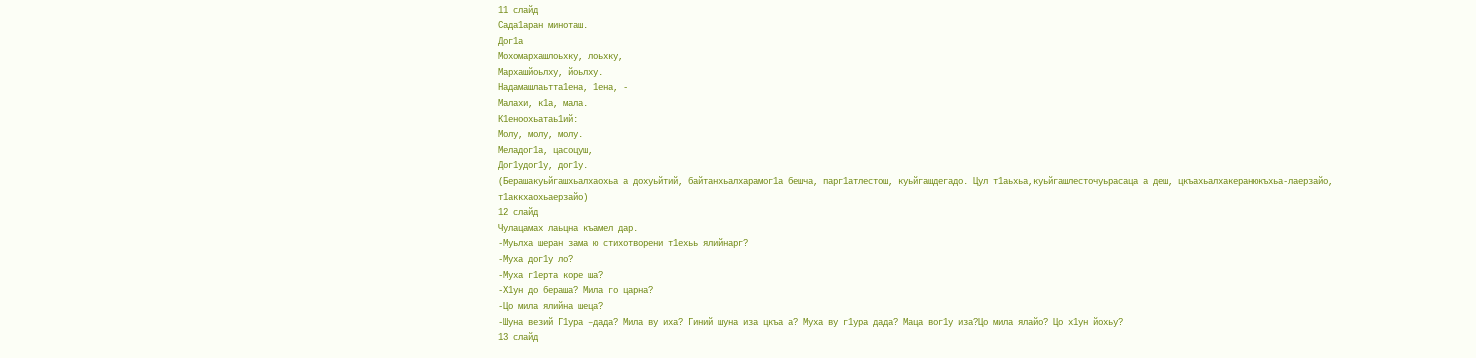11 слайд
Сада1аран миноташ.
Дог1а
Мохомархашлоьхку, лоьхку,
Мархашйоьлху, йоьлху.
Надамашлаьтта1ена, 1ена, -
Малахи, к1а, мала.
К1еноохьатаь1ий:
Молу, молу, молу.
Меладог1а, цасоцуш,
Дог1удог1у, дог1у.
(Берашакуьйгашхьалхаохьа а дохуьйтий, байтанхьалхарамог1а бешча, парг1атлестош, куьйгашдегадо. Цул т1аьхьа,куьйгашлесточуьрасаца а деш, цкъахьалхакеранюкъхьа-лаерзайо, т1аккхаохьаерзайо)
12 слайд
Чулацамах лаьцна къамел дар.
-Муьлха шеран зама ю стихотворени т1ехьь ялийнарг?
-Муха дог1у ло?
-Муха г1ерта коре ша?
-Х1ун до бераша? Мила го царна?
-Цо мила ялийна шеца?
-Шуна везий Г1ура –дада? Мила ву иха? Гиний шуна иза цкъа а? Муха ву г1ура дада? Маца вог1у иза?Цо мила ялайо? Цо х1ун йохьу?
13 слайд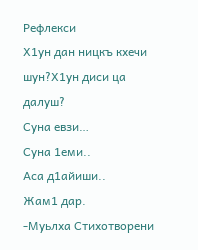Рефлекси
Х1ун дан ницкъ кхечи шун?Х1ун диси ца далуш?
Суна евзи…
Суна 1еми..
Аса д1айиши..
Жам1 дар.
-Муьлха Стихотворени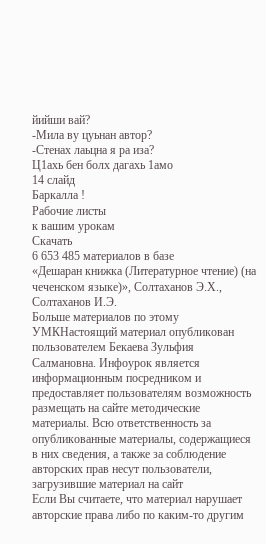йийши вай?
-Мила ву цуьнан автор?
-Стенах лаьцна я ра иза?
Ц1ахь бен болх дагахь 1амо
14 слайд
Баркалла !
Рабочие листы
к вашим урокам
Скачать
6 653 485 материалов в базе
«Дешаран книжка (Литературное чтение) (на чеченском языке)», Солтаханов Э.Х., Солтаханов И.Э.
Больше материалов по этому УМКНастоящий материал опубликован пользователем Бекаева Зульфия Салмановна. Инфоурок является информационным посредником и предоставляет пользователям возможность размещать на сайте методические материалы. Всю ответственность за опубликованные материалы, содержащиеся в них сведения, а также за соблюдение авторских прав несут пользователи, загрузившие материал на сайт
Если Вы считаете, что материал нарушает авторские права либо по каким-то другим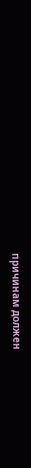причинам должен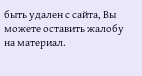быть удален с сайта, Вы можете оставить жалобу на материал.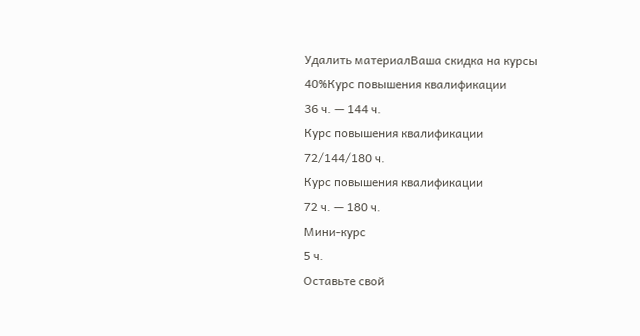Удалить материалВаша скидка на курсы
40%Курс повышения квалификации
36 ч. — 144 ч.
Курс повышения квалификации
72/144/180 ч.
Курс повышения квалификации
72 ч. — 180 ч.
Мини-курс
5 ч.
Оставьте свой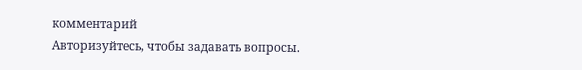комментарий
Авторизуйтесь, чтобы задавать вопросы.